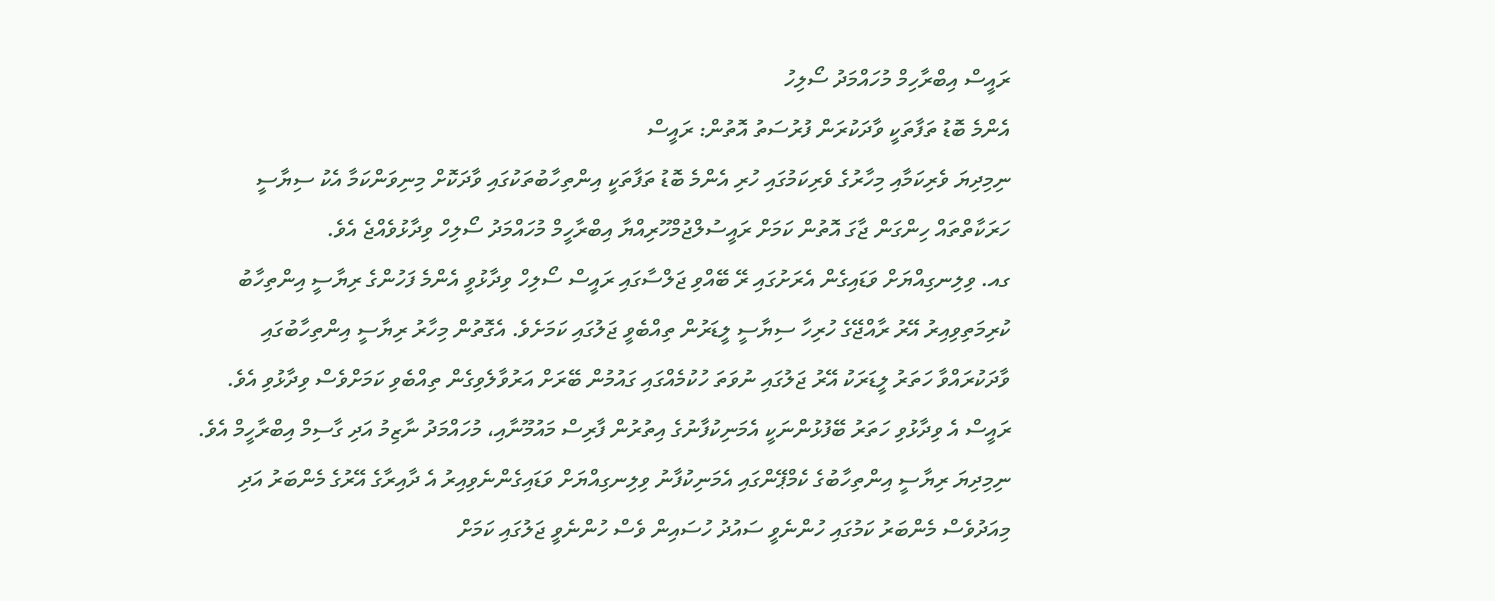ރައީސް އިބްރާހިމް މުހައްމަދު ސޯލިހު
އެންމެ ބޮޑު ތަފާތަކީ ވާދަކުރަން ފުރުސަތު އޮތުން: ރައީސް
ނިމިދިޔަ ވެރިކަމާއި މިހާރުގެ ވެރިކަމުގައި ހުރި އެންމެ ބޮޑު ތަފާތަކީ އިންތިހާބުތަކުގައި ވާދަކޮށް މިނިވަންކަމާ އެކު ސިޔާސީ ހަރަކާތްތައް ހިންގަން ޖާގަ އޮތުން ކަމަށް ރައީސުލްޖުމްހޫރިއްޔާ އިބްރާހީމް މުހައްމަދު ސޯލިހް ވިދާޅުވެއްޖެ އެވެ.
ގއ. ވިލިނގިއްޔަށް ވަޑައިގެން އެރަށުގައި ރޭ ބޭއްވި ޖަލްސާގައި ރައީސް ސޯލިހް ވިދާޅުވީ އެންމެ ފަހުންގެ ރިޔާސީ އިންތިހާބު ކުރިމަތިވިއިރު އޭރު ރާއްޖޭގެ ހުރިހާ ސިޔާސީ ލީޑަރުން ތިއްބެވީ ޖަލުގައި ކަމަށެވެ. އެގޮތުން މިހާރު ރިޔާސީ އިންތިހާބުގައި ވާދަކުރައްވާ ހަތަރު ލީޑަރަކު އޭރު ޖަލުގައި ނުވަތަ ހުކުމެއްގައި ގައުމުން ބޭރަށް އަރުވާލެވިގެން ތިއްބެވި ކަމަށްވެސް ވިދާޅުވި އެވެ.
ރައީސް އެ ވިދާޅުވި ހަތަރު ބޭފުޅުންނަކީ އެމަނިކުފާނުގެ އިތުރުން ފާރިސް މައުމޫނާއި، މުހައްމަދު ނާޒިމު އަދި ގާސިމް އިބްރާހީމް އެވެ.
ނިމިދިޔަ ރިޔާސީ އިންތިހާބުގެ ކެމްޕޭންގައި އެމަނިކުފާނު ވިލިނގިއްޔަށް ވަޑައިގެންނެވިއިރު އެ ދާއިރާގެ އޭރުގެ މެންބަރު އަދި މިއަދުވެސް މެންބަރު ކަމުގައި ހުންނެވީ ސައުދު ހުސައިން ވެސް ހުންނެވީ ޖަލުގައި ކަމަށް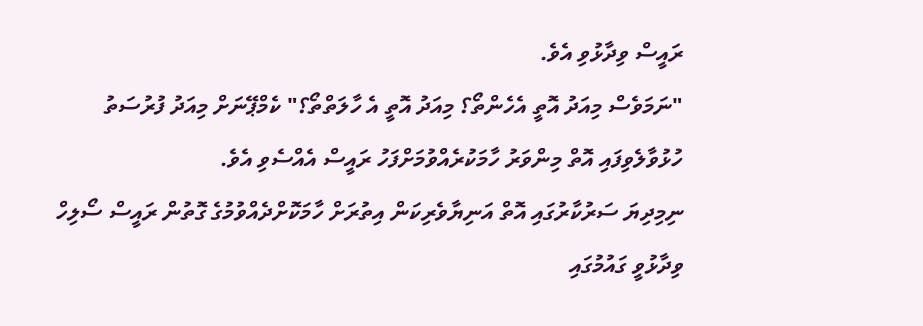ރައީސް ވިދާޅުވި އެވެ.
"ނަމަވެސް މިއަދު އޮތީ އެހެންތޯ؟ މިއަދު އޮތީ އެ ހާލަތްތޯ؟" ކެމްޕޭނަށް މިއަދު ފުރުސަތު ހުޅުވާލެވިފައި އޮތް މިންވަރު ހާމަކުރެއްވުމަށްފަހު ރައީސް އެއްސެވި އެވެ.
ނިމިދިޔަ ސަރުކާރުގައި އޮތް އަނިޔާވެރިކަން އިތުރަށް ހާމަކޮށްދެއްވުމުގެ ގޮތުން ރައީސް ސޯލިހް ވިދާޅުވީ ގައުމުގައި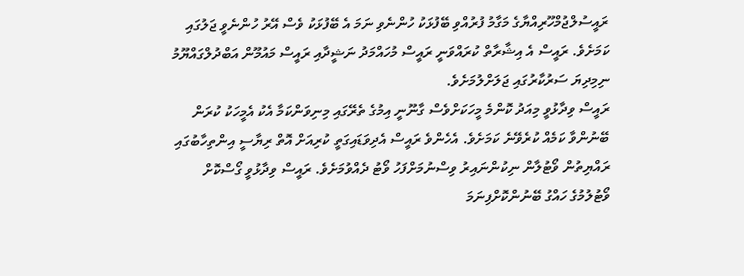ރައީސުލްޖުމްހޫރިއްޔާގެ މަގާމު ފުރުއްވި ބޭފުޅަކު ހުންނެވި ނަމަ އެ ބޭފުޅަކު ވެސް އޭރު ހުންނެވީ ޖަލުގައި ކަމަށެވެ. ރައީސް އެ އިޝާރާތް ކުރައްވަނީ ރައީސް މުހައްމަދު ނަޝީދާއި ރައީސް މައުމޫން އަބްދުލްގައްޔޫމު ނިމިދިޔަ ސަރުކާރުގައި ޖަލަށްލުމަށެވެ.
ރައީސް ވިދާޅުވީ މިއަދު ކޮންމެ މީހަކަށްވެސް ގާނޫނީ އިމުގެ ތެރޭގައި މިނިވަންކަމާ އެކު އެމީހަކު ކުރަން ބޭނުންވާ ކަމެއް ކުރެވޭނެ ކަމަށެވެ. އެހެންވެ ރައީސް އެދިވަޑައިގަތީ ކުރިއަށް އޮތް ރިޔާސީ އިންތިހާބުގައި ރައްޔިތުން ވޯޓުލާން ނިކުންނައިރު ވިސްނުމަށްފަހު ވޯޓު ދެއްވުމަށެވެ. ރައީސް ވިދާޅުވީ ގޯސްކޮށް ވޯޓުލުމުގެ ހައްގު ބޭނުންކޮށްފިނަމަ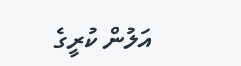އަލުން ކުރީގެ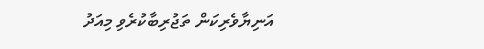އަނިޔާވެރިކަން ތަޖުރިބާކުރެވި މިއަދު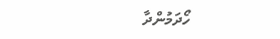ހޯދަމުންދާ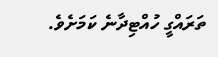ތަރައްގީ ހުއްޓިދާނެ ކަމަށެވެ.